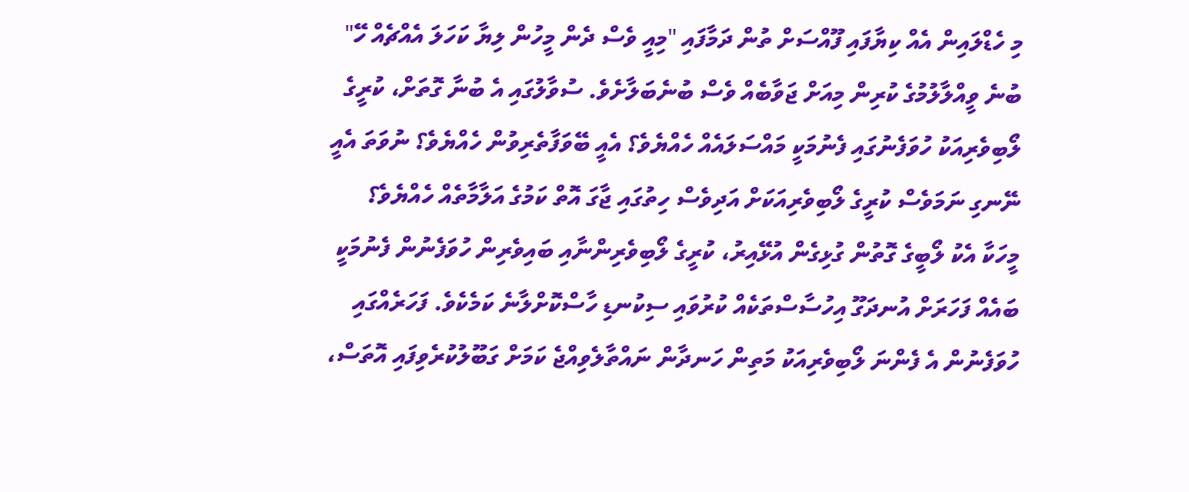މި ހެޑްލައިން އެއް ކިޔާފައި ފޫއްސަށް ތުން ދަމާފައި "މިއީ ވެސް ދެން މީހުން ލިޔާ ކަހަލަ އެއްޗެއް ހޭ" ބުނެ ވީއްލާލުމުގެ ކުރިން މިއަށް ޖަވާބެއް ވެސް ބުނެބަލާށެވެ. ސުވާލުގައި އެ ބުނާ ގޮތަށް، ކުރީގެ ލޯބިވެރިއަކު ހުވަފެނުގައި ފެނުމަކީ މައްސަލައެއް ހެއްޔެވެ؟ އެއީ ބޭވަފާތެރިވުން ހެއްޔެވެ؟ ނުވަތަ އެއީ ނޭނގި ނަމަވެސް ކުރީގެ ލޯބިވެރިއަކަށް އަދިވެސް ހިތުގައި ޖާގަ އޮތް ކަމުގެ އަލާމާތެއް ހެއްޔެވެ؟
މީހަކާ އެކު ލޯބީގެ ގޮތުން ގުޅިގެން އުޅޭއިރު، ކުރީގެ ލޯބިވެރިންނާއި ބައިވެރިން ހުވަފެނުން ފެނުމަކީ ބައެއް ފަހަރަށް އުނދަގޫ އިހުސާސްތަކެއް ކުރުވައި ސިކުނޑި ހާސްކޮށްލާނެ ކަމެކެވެ. ފަހަރެއްގައި ހުވަފެނުން އެ ފެންނަ ލޯބިވެރިއަކު މަތިން ހަނދާން ނައްތާލެވިއްޖެ ކަމަށް ގަބޫލުކުރެވިފައި އޮތަސް،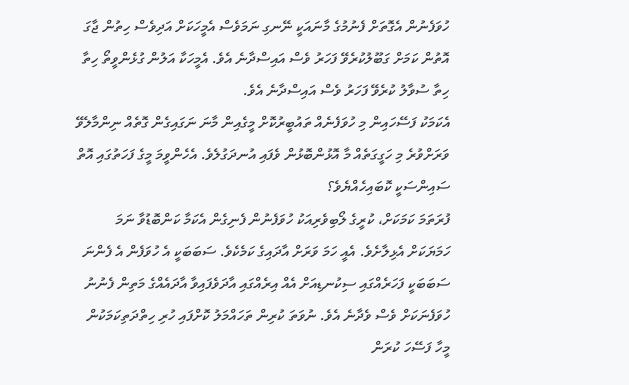ހުވަފެނުން އެގޮތަށް ފެނުމުގެ މާނައަކީ ނޭނގި ނަމަވެސް އެމީހަކަށް އަދިވެސް ހިތުން ޖާގަ އޮތުން ކަމަށް ގަބޫލުކުރެވޭ ފަހަރު ވެސް އައިސްދާނެ އެވެ. އެމީހަކާ އަލުން ގުޅެންވީތޯ ހިތާ ހިތާ ސުވާލު ކުރެވޭ ފަހަރު ވެސް އައިސްދާނެ އެވެ.
އެކަމަކު ފަސޭހައިން މި ހުވަފެނެއް ތައުބީރުކޮށް މީގެއިން މާނަ ނަގައިގެން ގޮތެއް ނިންމާލެވޭ ވަރަށްވުރެ މި ހަގީގަތެއް މާ އޮޅުންބޮޅުން ވެފައި އުނދަގުލެވެ. އެހެންވީމަ މީގެ ފަހަތުގައި އޮތް ސައިންސަކީ ކޮބައިހެއްޔެވެ؟
ފުރަތަމަ ކަމަކަށް، ކުރީގެ ލޯބިވެރިއަކު ހުވަފެނުން ފެނިގެން އެކަމާ ކަންބޮޑުވާ ނަމަ ހަމަޔަކަށް އެޅިލާށެވެ. އެއީ ހަމަ ވަރަށް އާދައިގެ ކަމެކެވެ. ސަބަބަކީ އެ ހުވަފެން އެ ފެންނަ ސަބަބަކީ ފަހަރެއްގައި ސިކުނޑިއަށް އެއް އިރެއްގައި އާދަވެފައިވާ އާދައެއްގެ މަތިން ފެނުނު ހުވަފެނަކަށް ވެސް ވެދާނެ އެވެ. ނުވަތަ ކުރިން ތަހައްމަލު ކޮށްފައި ހުރި ހިތްދަތިކަމަކުން މީހާ ފަސޭހަ ކުރަން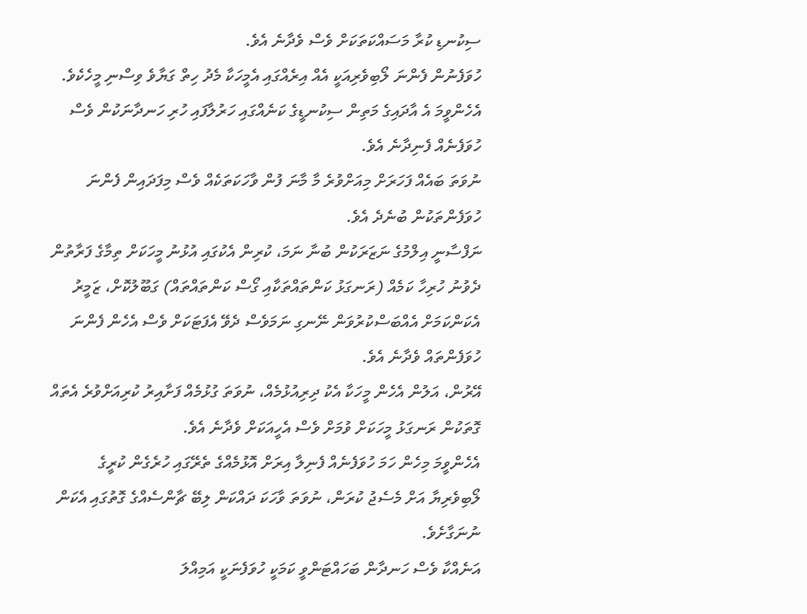ސިކުނޑި ކުރާ މަސައްކަތަކަށް ވެސް ވެދާނެ އެވެ.
ހުވަފެނުން ފެންނަ ލޯބިވެރިއަކީ އެއް އިރެއްގައި އެމީހަކާ މެދު ހިތް ގަޔާވެ ވިސްނި މީހެކެވެ. އެހެންވީމަ އެ އާދައިގެ މަތިން ސިކުނޑީގެ ކަނެއްގައި ހަރުލާފައި ހުރި ހަނދާނަކުން ވެސް ހުވަފެނެއް ފެނިދާނެ އެވެ.
ނުވަތަ ބައެއް ފަހަރަށް މިއަށްވުރެ މާ މާނަ ފުން ވާހަކަތަކެއް ވެސް މިފަދައިން ފެންނަ ހުވަފެންތަކުން ބުނެދެ އެވެ.
ނަފްސާނީ އިލްމުގެ ނަޒަރަކުން ބުނާ ނަމަ، ކުރިން އެކުގައި އުޅުނު މީހަކަށް ތިމާގެ ފަރާތުން ދެވުނު ހުރިހާ ކަމެއް (ރަނގަޅު ކަންތައްތަކާއި ގޯސް ކަންތައްތައް) ގަބޫލުކޮށް، ޒަމީރު އެކަންކަމަށް އެއްބަސްކުރުވަން ނޭނގި ނަމަވެސް ދެވޭ އެފަޓަކަށް ވެސް އެހެން ފެންނަ ހުވަފެންތައް ވެދާނެ އެވެ.
އޭރުން، އަލުން އެހެން މީހަކާ އެކު ދިރިއުޅުމެއް، ނުވަތަ ގުޅުމެއް ފަށާއިރު ކުރިއަށްވުރެ އެތައް ގޮތަކުން ރަނގަޅު މީހަކަށް ވުމަށް ވެސް އެހީއަކަށް ވެދާނެ އެވެ.
އެހެންވީމަ މިހެން ހަމަ ހުވަފެނެއް ފެނިލާ އިރަށް އޮޅުމެއްގެ ތެރޭގައި ހުރެގެން ކުރީގެ ލޯބިވެރިޔާ އަށް މެސެޖު ކުރަން، ނުވަތަ ވާހަކަ ދައްކަން ލިބޭ ޗާންސެއްގެ ގޮތުގައި އެކަން ނުނަގާށެވެ.
އަނެއްކާ ވެސް ހަނދާން ބަހައްޓަންވީ ކަމަކީ ހުވަފެނަކީ އަމިއްލަ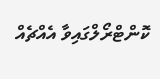ކޮންޓްރޯލްގައިވާ އެއްޗެއް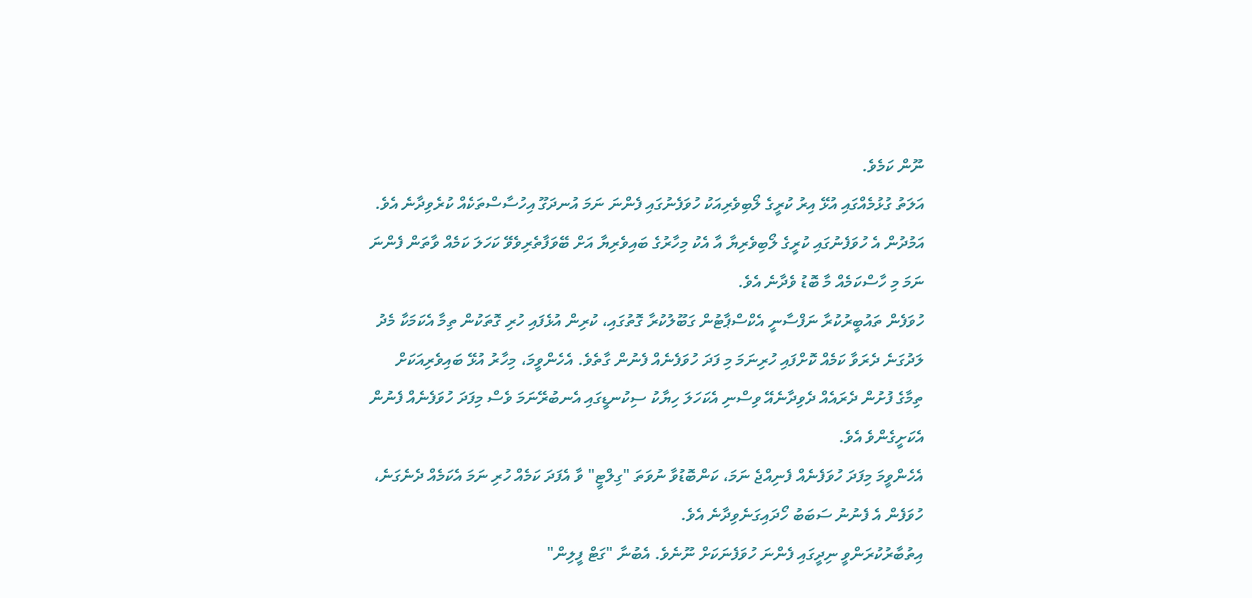ނޫން ކަމެވެ.
އަލަތު ގުޅުމެއްގައި އުޅޭ އިރު ކުރީގެ ލޯބިވެރިއަކު ހުވަފެނުގައި ފެންނަ ނަމަ އުނދަގޫ އިހުސާސްތަކެއް ކުރެވިދާނެ އެވެ. އަމުދުން އެ ހުވަފެނުގައި ކުރީގެ ލޯބިވެރިޔާ އާ އެކު މިހާރުގެ ބައިވެރިޔާ އަށް ބޭވަފާތެރިވެވޭ ކަހަލަ ކަމެއް ވާތަން ފެންނަ ނަމަ މި ހާސްކަމެއް މާ ބޮޑު ވެދާނެ އެވެ.
ހުވަފެން ތައުބީރުކުރާ ނަފްސާނީ އެކްސްޕާޓުން ގަބޫލުކުރާ ގޮތުގައި، ކުރިން އުޅެފައި ހުރި ގޮތަކުން ތިމާ އެކަމަކާ މެދު ލަދުގަނެ ދެރަވާ ކަމެއް ކޮށްފައި ހުރިނަމަ މި ފަދަ ހުވަފެނެއް ފެނުން ގާތެވެ. އެހެންވީމަ، މިހާރު އުޅޭ ބައިވެރިއަކަށް ތިމާގެ ފުށުން ދެރައެއް ދެވިދާނެއޭ ވިސްނި އެކަހަލަ ހިޔާކު ސިކުނޑީގައި އެނބުރޭނަމަ ވެސް މިފަދަ ހުވަފެނެއް ފެނުން އެކަށީގެންވެ އެވެ.
އެހެންވީމަ މިފަދަ ހުވަފެނެއް ފެނިއްޖެ ނަމަ، ކަންބޮޑުވާ ނުވަތަ "ގިލްޓީ" ވާ އެފަދަ ކަމެއް ހުރި ނަމަ އެކަމެއް ދެނެގަނެ، ހުވަފެން އެ ފެނުނު ސަބަބު ހޯދައިގަނެވިދާނެ އެވެ.
އިތުބާރުކުރަންވީ ނިދީގައި ފެންނަ ހުވަފެނަކަށް ނޫނެވެ. އެބުނާ "ގަޓް ފީލިން"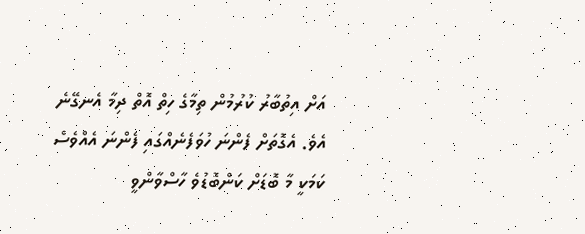އަށް އިތުބާރު ކުރުމުން ތިމާގެ ހިތް އޮތް ދިމާ އެނގޭނެ އެވެ. އެގޮތަށް ފެންނަ ހުވަފެނެއްގައި ފެންނަ އެއްވެސް ކަމަކީ މާ ބޮޑަށް ކަންބޮޑުވެ ހާސްވާންވީ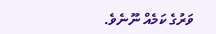ވަރުގެ ކަމެއް ނޫނެވެ.